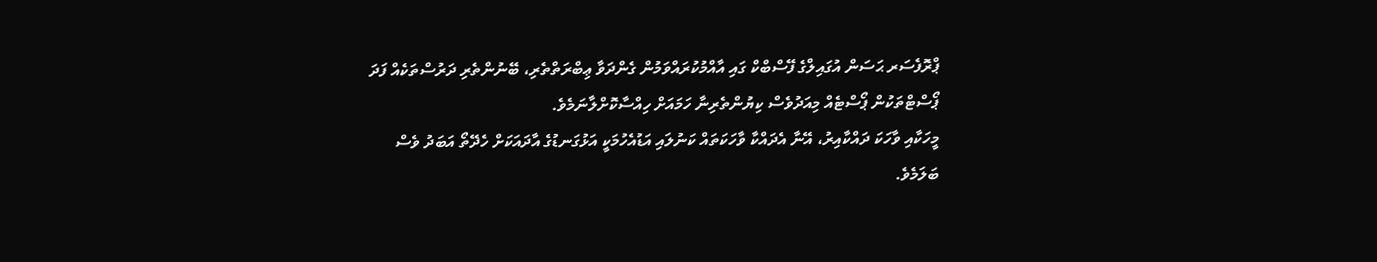ޕްރޮފެސަރ ޙަސަން އުގައިލްގެ ފޭސްބްކް ގައި އާއްމުކުރައްވަމުން ގެންދަވާ ޢިބްރަތްތެރި، ބޭނުންތެރި ދަރުސްތަކެއް ފަދަ ޕޯސްޓްތަކުން ޕޯސްޓެއް މިއަދުވެސް ކިޔުންތެރިނާ ހަމައަށް ހިއްސާކޮށްލާނަމެވެ.
މީހަކާއި ވާހަކަ ދައްކާއިރު، އޭނާ އެދައްކާ ވާހަކަތައް ކަނުލައި އަޑުއެހުމަކީ އަޅުގަނޑުގެ އާދައަކަށް ހެދޭތޯ އަބަދު ވެސް ބަލަމެވެ.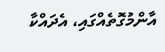އާންމުގޮތެއްގައި، އެދައްކާ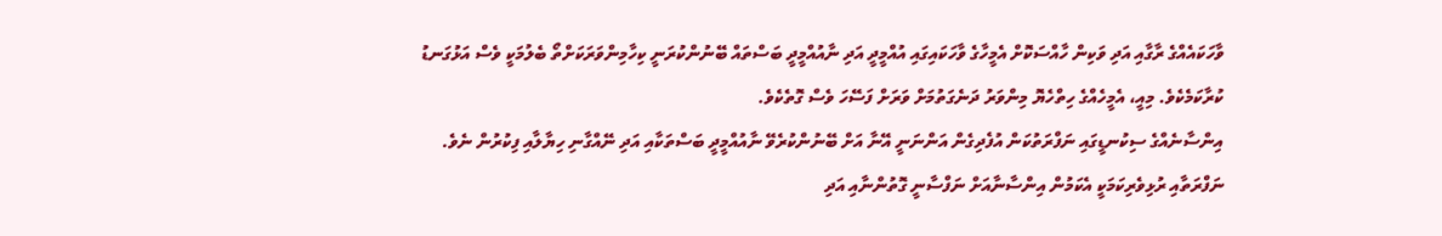ވާހަކައެއްގެ ރާގާއި އަދި ވަކިން ހާއްސަކޮށް އެމީހާގެ ވާހަކައިގައި އުއްމީދީ އަދި ނާއުއްމީދީ ބަސްތައް ބޭނުންކުރަނީ ކިހާމިންވަރަކަށްތޯ ބެލުމަކީ ވެސް އަޅުގަނޑު ކުރާކަމެކެވެ. މިއީ، އެމީހެއްގެ ހިތްހެޔޮ މިންވަރު ދަނެގަތުމަށް ވަރަށް ފަސޭހަ ވެސް ގޮތެކެވެ.
އިންސާނެއްގެ ސިކުނޑީގައި ނަފްރަތުކަން އުފެދިގެން އަންނަނީ އޭނާ އަށް ބޭނުންކުރެވޭ ނާއުއްމީދީ ބަސްތަކާއި އަދި ނޭއްގާނި ހިޔާލާއި ފިކުރުން ނެވެ. ނަފްރަތާއި ރުޅިވެރިކަމަކީ އެކަމުން އިންސާނާއަށް ނަފްސާނީ ގޮތުންނާއި އަދި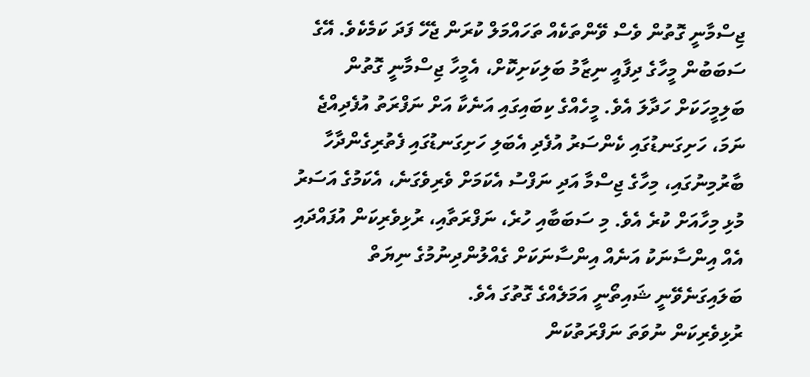ޖިސްމާނީ ގޮތުން ވެސް ވޭންތަކެއް ތަހައްމަލް ކުރަން ޖެހޭ ފަދަ ކަމެކެވެ. އޭގެ ސަބަބުން މީހާގެ ދިފާއީ ނިޒާމު ބަލިކަށިކޮށް، އެމީހާ ޖިސްމާނީ ގޮތުން ބަލިމީހަކަށް ހަދާލަ އެވެ. މީހެއްގެ ކިބައިގައި އަނެކާ އަށް ނަފްރަތު އުފެދިއްޖެ ނަމަ، ހަށިގަނޑުގައި ކެންސަރު އުފެދި އެބަލި ހަށިގަނޑުގައި ފެތުރިގެންދާހާ ބާރުމިނުގައި، މިހާގެ ޖިސްމާ އަދި ނަފްސު އެކަމަށް ވެރިވެގަނެ، އެކަމުގެ އަސަރު މުޅި މިހާއަށް ކުރެ އެވެ. މި ސަބަބާއި ހުރެ، ނަފްރަތާއި، ރުޅިވެރިކަން އުފައްދައި އެއް އިންސާނަކު އަނެއް އިންސާނަކަށް ގެއްލުންދިނުމުގެ ނިޔަތް ބަލައިގަނެވޭނީ ޝައިތޯނީ އަމަލެއްގެ ގޮތުގަ އެވެ.
ރުޅިވެރިކަން ނުވަތަ ނަފްރަތުކަން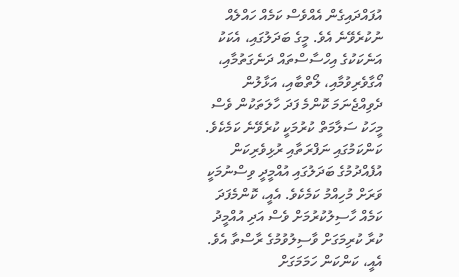އުފައްދައިގެން އެއްވެސް ކަމެއް ހައްލެއް ނުކުރެވޭނެ އެވެ. މީގެ ބަދަލުގައި، އެކަކު އަނެކަކުގެ އިހްސާސްތައް ދަނެގަތުމާއި، އޯގާވެރިވުމާއި، ލޯތްބާއި، އަޅާލުން ދެވިއްޖެނަމަ ކޮންމެ ފަދަ ހާލަތަކުން ވެސް މީހަކު ސަލާމަތް ކުރުމަކީ ކުރެވޭނެ ކަމެކެވެ. ކަންކަމުގައި ނަފްރަތާއި ރުޅިވެރިކަން އުފެއްދުމުގެ ބަދަލުގައި އުއްމީދީ ވިސްނުމަކީ ވަރަށް މުހިއްމު ކަމެކެވެ. އެއީ، ކޮންމެފަދަ ކަމެއް ހާސިލުކުރުމަށް ވެސް އަދި އުއްމީދު ކުރާ ކުރިމަގަށް ވާސިލުވުމުގެ ރާސްތާ އެވެ. އެއީ، ކަންކަން ހަމަމަގަށް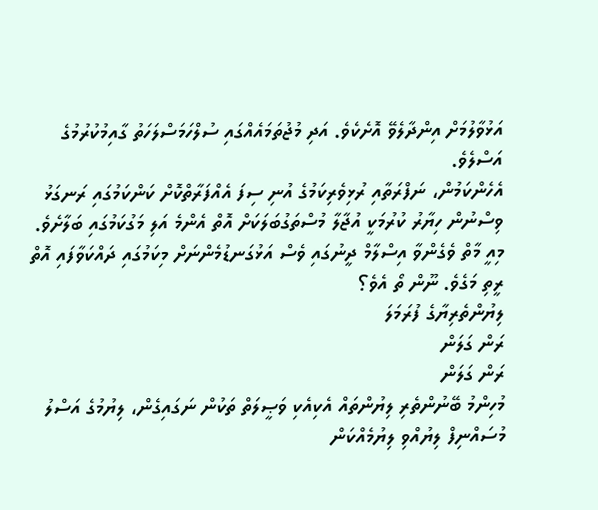އަޅުވާލުމަށް އިންދާލެވޭ އޮށެކެވެ. އަދި މުޖުތަމައެއްގައި ސުލްހަމަސްލަހަތު ގާއިމުކުރުމުގެ އަސްލެވެ.
އެހެންކަމުން، ނަފްރަތާއި ރުޅިވެރިކަމުގެ އުނި ސިފަ އެއްފަރާތްކޮށް ކަންކަމުގައި ރަނގަޅު ވިސްނުން ހިޔާރު ކުރުމަކީ އުޖާލާ މުސްތަގުބަލަކަށް އޮތް އެންމެ އަލި މަގުކަމުގައި ބަލާށެވެ. މިއީ މާތް ވެގެންވާ އިސްލާމް ދީނުގައި ވެސް އަޅުގަނޑުމެންނަށް މިކަމުގައި ދައްކަވާފައި އޮތް ރީތި މަގެވެ. ނޫން ތޯ އެވެ؟
ލިޔުންތެރިޔާގެ ފުރަމަލަ
ރަން ގަލަން
ރަން ގަލަން
މުހިންމު ބޭނުންތެރި ލިޔުންތައް އެކިއެކި ވަޞީލަތް ތަކުން ނަގައިގެން، ލިޔުމުގެ އަސްލު މުސައްނިފް ލިޔުއްވި ލިޔުމެއްކަން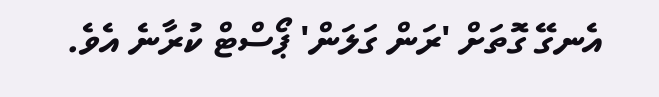އެނގޭ ގޮތަށް 'ރަން ގަލަން' ޕޯސްޓް ކުރާނެ އެވެ.